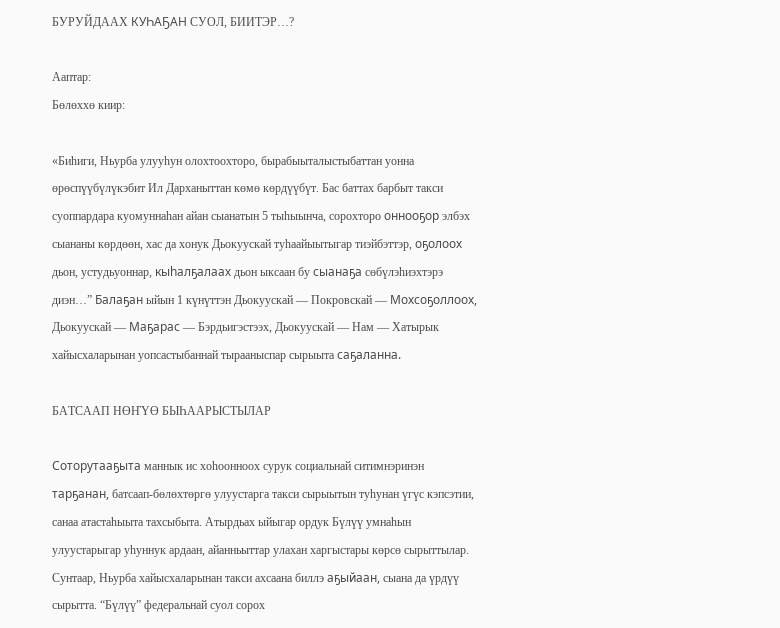БУРУЙДААХ КУҺАҔАН СУОЛ, БИИТЭР…?

Ааптар:
Бөлөххө киир:

«Биһиги, Ньурба улууһун олохтоохторо, бырабыыталыстыбаттан уонна өрөспүүбүлүкэбит Ил Дарханыттан көмө көрдүүбүт. Бас баттах барбыт такси суоппардара куомуннаһан айан сыанатын 5 тыһыынча, сорохторо оннооҕор элбэх сыананы көрдөөн, хас да хонук Дьокуускай туһаайыытыгар тиэйбэттэр, оҕолоох дьон, устудьуоннар, кыһалҕалаах дьон ыксаан бу сыанаҕа сөбүлэһиэхтэрэ диэн…” Балаҕан ыйын 1 күнүттэн Дьокуускай — Покровскай — Мохсоҕоллоох, Дьокуускай — Маҕарас — Бэрдьигэстээх, Дьокуускай — Нам — Хатырык хайысхаларынан уопсастыбаннай тырааныспар сырыыта саҕаланна.

БАТСААП НӨҤҮӨ БЫҺААРЫСТЫЛАР

Соторутааҕыта маннык ис хоһоонноох сурук социальнай ситимнэринэн тарҕанан, батсаап-бөлөхтөргө улуустарга такси сырыытын туһунан үгүс кэпсэтии, санаа атастаһыыта тахсыбыта. Атырдьах ыйыгар ордук Бүлүү умнаһын улуустарыгар уһуннук ардаан, айанньыттар улахан харгыстары көрсө сырыттылар. Сунтаар, Ньурба хайысхаларынан такси ахсаана биллэ аҕыйаан, сыана да үрдүү сырытта. “Бүлүү” федеральнай суол сорох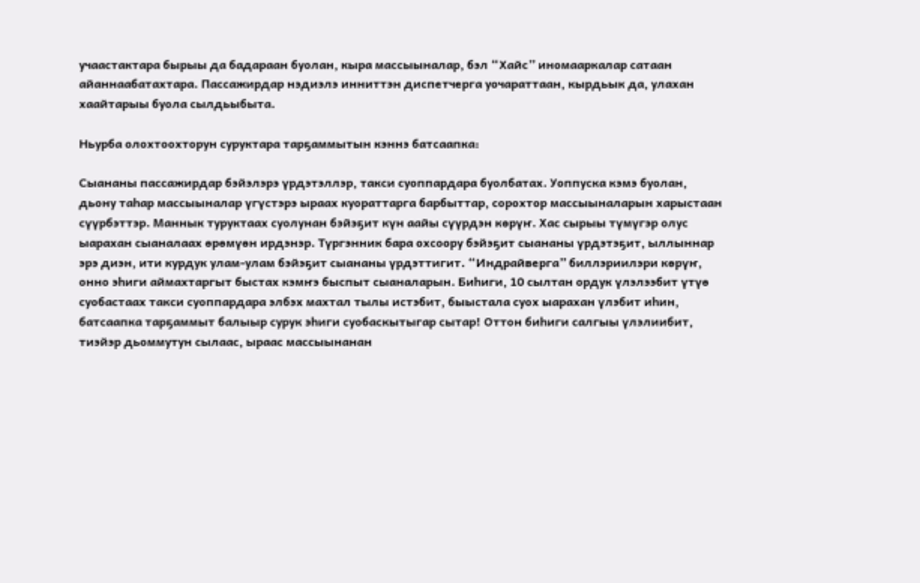учаастактара бырыы да бадараан буолан, кыра массыыналар, бэл “Хайс” иномааркалар сатаан айаннаабатахтара. Пассажирдар нэдиэлэ инниттэн диспетчерга уочараттаан, кырдьык да, улахан хаайтарыы буола сылдьыбыта.

Ньурба олохтоохторун суруктара тарҕаммытын кэннэ батсаапка:

Сыананы пассажирдар бэйэлэрэ үрдэтэллэр, такси суоппардара буолбатах. Уоппуска кэмэ буолан, дьону таһар массыыналар үгүстэрэ ыраах куораттарга барбыттар, сорохтор массыыналарын харыстаан сүүрбэттэр. Маннык туруктаах суолунан бэйэҕит күн аайы сүүрдэн көрүҥ. Хас сырыы түмүгэр олус ыарахан сыаналаах өрөмүөн ирдэнэр. Түргэнник бара охсоору бэйэҕит сыананы үрдэтэҕит, ыллыннар эрэ диэн, ити курдук улам-улам бэйэҕит сыананы үрдэттигит. “Индрайверга” биллэриилэри көрүҥ, онно эһиги аймахтаргыт быстах кэмҥэ быспыт сыаналарын. Биһиги, 10 сылтан ордук үлэлээбит үтүө суобастаах такси суоппардара элбэх махтал тылы истэбит, быыстала суох ыарахан үлэбит иһин, батсаапка тарҕаммыт балыыр сурук эһиги суобаскытыгар сытар! Оттон биһиги салгыы үлэлиибит, тиэйэр дьоммутун сылаас, ыраас массыынанан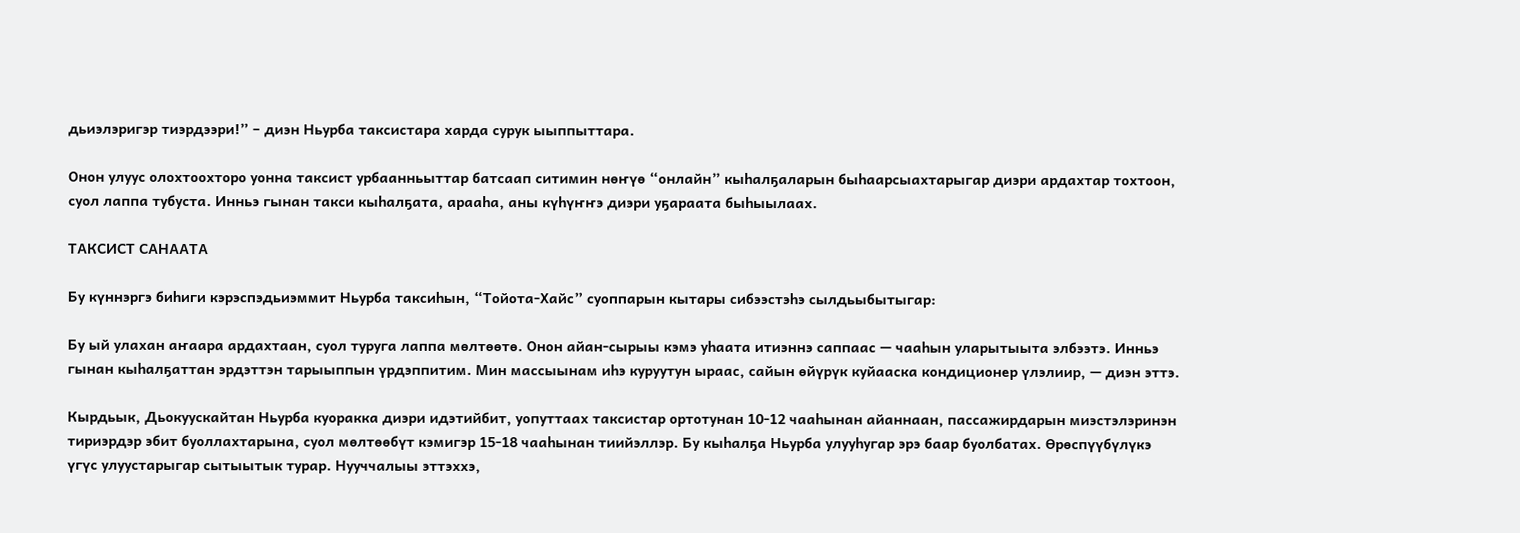дьиэлэригэр тиэрдээри!” – диэн Ньурба таксистара харда сурук ыыппыттара.

Онон улуус олохтоохторо уонна таксист урбаанньыттар батсаап ситимин нөҥүө “онлайн” кыһалҕаларын быһаарсыахтарыгар диэри ардахтар тохтоон, суол лаппа тубуста. Инньэ гынан такси кыһалҕата, арааһа, аны күһүҥҥэ диэри уҕараата быһыылаах.

ТАКСИСТ САНААТА

Бу күннэргэ биһиги кэрэспэдьиэммит Ньурба таксиһын, “Тойота-Хайс” суоппарын кытары сибээстэһэ сылдьыбытыгар:

Бу ый улахан аҥаара ардахтаан, суол туруга лаппа мөлтөөтө. Онон айан-сырыы кэмэ уһаата итиэннэ саппаас — чааһын уларытыыта элбээтэ. Инньэ гынан кыһалҕаттан эрдэттэн тарыыппын үрдэппитим. Мин массыынам иһэ куруутун ыраас, сайын өйүрүк куйааска кондиционер үлэлиир, — диэн эттэ.

Кырдьык, Дьокуускайтан Ньурба куоракка диэри идэтийбит, уопуттаах таксистар ортотунан 10-12 чааһынан айаннаан, пассажирдарын миэстэлэринэн тириэрдэр эбит буоллахтарына, суол мөлтөөбүт кэмигэр 15-18 чааһынан тиийэллэр. Бу кыһалҕа Ньурба улууһугар эрэ баар буолбатах. Өрөспүүбүлүкэ үгүс улуустарыгар сытыытык турар. Нууччалыы эттэххэ,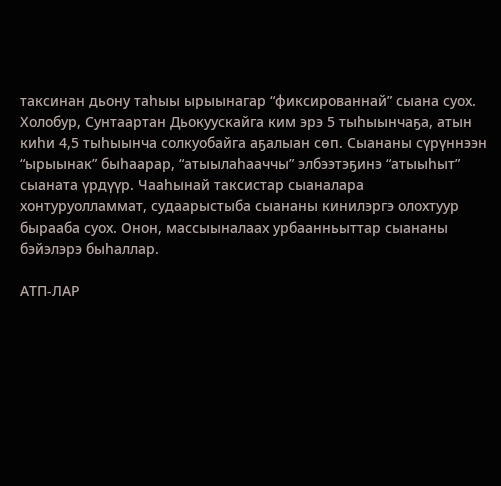таксинан дьону таһыы ырыынагар “фиксированнай” сыана суох. Холобур, Сунтаартан Дьокуускайга ким эрэ 5 тыһыынчаҕа, атын киһи 4,5 тыһыынча солкуобайга аҕалыан сөп. Сыананы сүрүннээн “ырыынак” быһаарар, “атыылаһааччы” элбээтэҕинэ “атыыһыт” сыаната үрдүүр. Чааһынай таксистар сыаналара хонтуруолламмат, судаарыстыба сыананы кинилэргэ олохтуур бырааба суох. Онон, массыыналаах урбаанньыттар сыананы бэйэлэрэ быһаллар.

АТП-ЛАР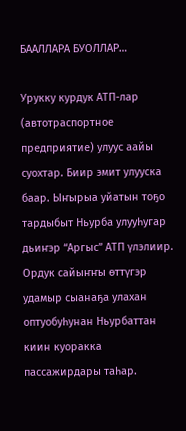БААЛЛАРА БУОЛЛАР…

Урукку курдук АТП-лар (автотраспортное предприятие) улуус аайы суохтар. Биир эмит улууска баар. Ыҥырыа уйатын тоҕо тардыбыт Ньурба улууһугар дьиҥэр “Аргыс” АТП үлэлиир. Ордук сайыҥҥы өттүгэр удамыр сыанаҕа улахан оптуобуһунан Ньурбаттан киин куоракка пассажирдары таһар.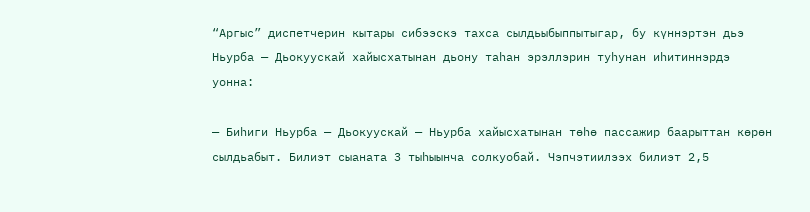“Аргыс” диспетчерин кытары сибээскэ тахса сылдьыбыппытыгар, бу күннэртэн дьэ Ньурба — Дьокуускай хайысхатынан дьону таһан эрэллэрин туһунан иһитиннэрдэ уонна:

— Биһиги Ньурба — Дьокуускай — Ньурба хайысхатынан төһө пассажир баарыттан көрөн сылдьабыт. Билиэт сыаната 3 тыһыынча солкуобай. Чэпчэтиилээх билиэт 2,5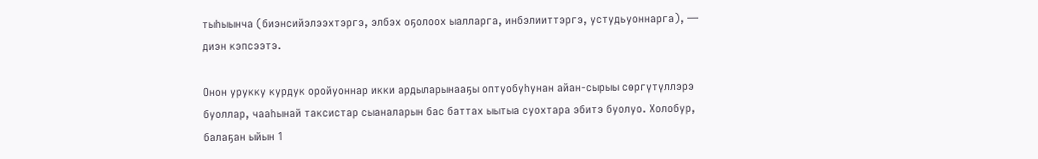тыһыынча (биэнсийэлээхтэргэ, элбэх оҕолоох ыалларга, инбэлииттэргэ, устудьуоннарга), — диэн кэпсээтэ.

Онон урукку курдук оройуоннар икки ардыларынааҕы оптуобуһунан айан-сырыы сөргүтүллэрэ буоллар, чааһынай таксистар сыаналарын бас баттах ыытыа суохтара эбитэ буолуо. Холобур, балаҕан ыйын 1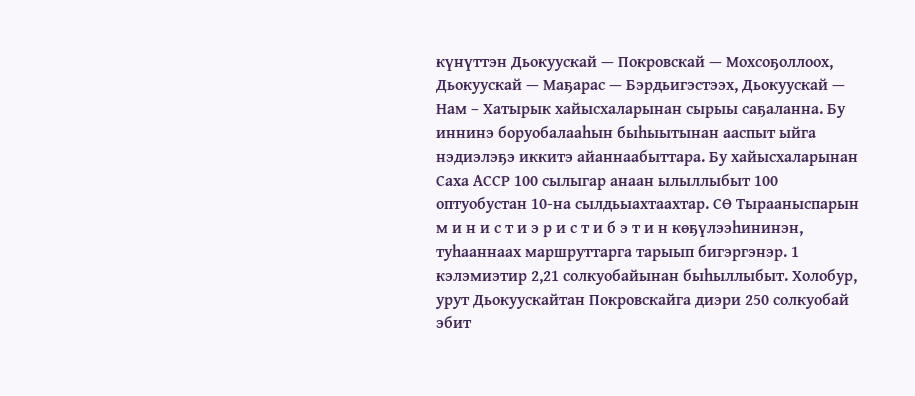күнүттэн Дьокуускай — Покровскай — Мохсоҕоллоох, Дьокуускай — Маҕарас — Бэрдьигэстээх, Дьокуускай — Нам – Хатырык хайысхаларынан сырыы саҕаланна. Бу иннинэ боруобалааһын быһыытынан ааспыт ыйга нэдиэлэҕэ иккитэ айаннаабыттара. Бу хайысхаларынан Саха АССР 100 сылыгар анаан ылыллыбыт 100 оптуобустан 10-на сылдьыахтаахтар. СӨ Тырааныспарын м и н и с т и э р и с т и б э т и н көҕүлээһининэн, туһааннаах маршруттарга тарыып бигэргэнэр. 1 кэлэмиэтир 2,21 солкуобайынан быһыллыбыт. Холобур, урут Дьокуускайтан Покровскайга диэри 250 солкуобай эбит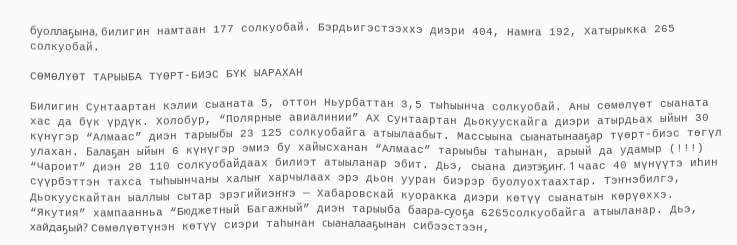буоллаҕына, билигин намтаан 177 солкуобай. Бэрдьигэстээххэ диэри 404, Намҥа 192, Хатырыкка 265 солкуобай.

СӨМӨЛҮӨТ ТАРЫЫБА ТҮӨРТ-БИЭС БҮК ЫАРАХАН

Билигин Сунтаартан кэлии сыаната 5, оттон Ньурбаттан 3,5 тыһыынча солкуобай. Аны сөмөлүөт сыаната хас да бүк үрдүк. Холобур, “Полярные авиалинии” АХ Сунтаартан Дьокуускайга диэри атырдьах ыйын 30 күнүгэр “Алмаас” диэн тарыыбы 23 125 солкуобайга атыылаабыт. Массыына сыанатынааҕар түөрт-биэс төгүл улахан. Балаҕан ыйын 6 күнүгэр эмиэ бу хайысханан “Алмаас” тарыыбы таһынан, арыый да удамыр (!!!) “Чароит” диэн 20 110 солкуобайдаах билиэт атыыланар эбит. Дьэ, сыана диэтэҕиҥ. 1 чаас 40 мүнүүтэ иһин сүүрбэттэн тахса тыһыынчаны халыҥ харчылаах эрэ дьон ууран биэрэр буолуохтаахтар. Тэҥнэбилгэ, Дьокуускайтан ыаллыы сытар эрэгийиэҥҥэ — Хабаровскай куоракка диэри көтүү сыанатын көрүөххэ. “Якутия” хампаанньа “Бюджетный Багажный” диэн тарыыба баара-суоҕа 6265солкуобайга атыыланар. Дьэ, хайдаҕый? Сөмөлүөтүнэн көтүү сиэри таһынан сыаналааҕынан сибээстээн,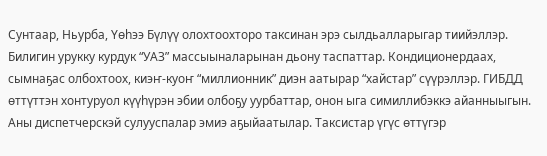Сунтаар, Ньурба, Үөһээ Бүлүү олохтоохторо таксинан эрэ сылдьалларыгар тиийэллэр. Билигин урукку курдук “УАЗ” массыыналарынан дьону таспаттар. Кондиционердаах, сымнаҕас олбохтоох, киэҥ-куоҥ “миллионник” диэн аатырар “хайстар” сүүрэллэр. ГИБДД өттүттэн хонтуруол күүһүрэн эбии олбоҕу уурбаттар, онон ыга симиллибэккэ айанныыгын. Аны диспетчерскэй сулууспалар эмиэ аҕыйаатылар. Таксистар үгүс өттүгэр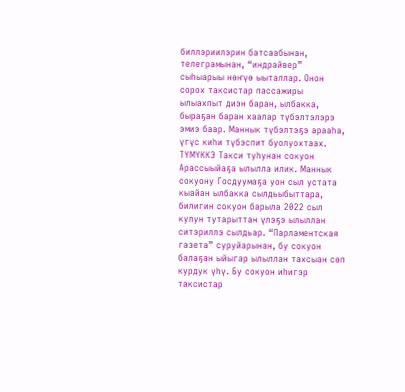биллэриилэрин батсаабынан, телеграмынан, “индрайвер” сыһыарыы нөҥүө ыыталлар. Онон сорох таксистар пассажиры ылыахпыт диэн баран, ылбакка, быраҕан баран хаалар түбэлтэлэрэ эмиэ баар. Маннык түбэлтэҕэ арааһа, үгүс киһи түбэспит буолуохтаах. ТҮМҮККЭ Такси туһунан сокуон Арассыыйаҕа ылылла илик. Маннык сокуону Госдуумаҕа уон сыл устата кыайан ылбакка сылдьыбыттара, билигин сокуон барыла 2022 сыл кулун тутарыттан үлэҕэ ылыллан ситэриллэ сылдьар. “Парламентская газета” суруйарынан, бу сокуон балаҕан ыйыгар ылыллан тахсыан сөп курдук үһү. Бу сокуон иһигэр таксистар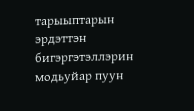тарыыптарын эрдэттэн бигэргэтэллэрин модьуйар пуун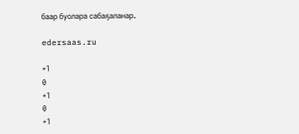баар буолара сабаҕаланар.

edersaas.ru

+1
0
+1
0
+1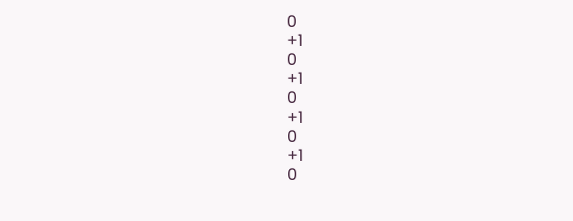0
+1
0
+1
0
+1
0
+1
0